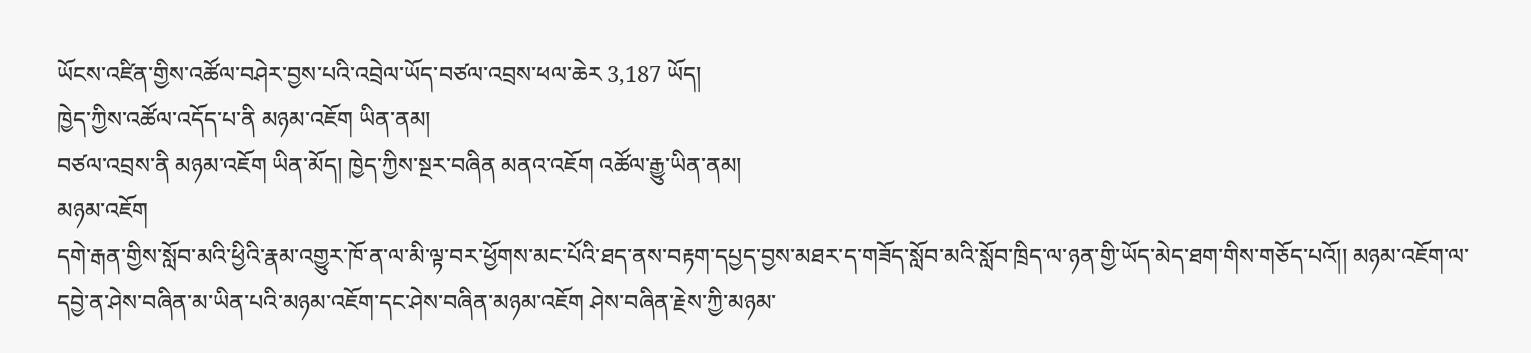ཡོངས་འཛིན་གྱིས་འཚོལ་བཤེར་བྱས་པའི་འབྲེལ་ཡོད་བཙལ་འབྲས་ཕལ་ཆེར 3,187 ཡོད།
ཁྱེད་ཀྱིས་འཚོལ་འདོད་པ་ནི མཉམ་འཇོག ཡིན་ནམ།
བཙལ་འབྲས་ནི མཉམ་འཇོག ཡིན་མོད། ཁྱེད་ཀྱིས་སྔར་བཞིན མནའ་འཇོག འཚོལ་རྒྱུ་ཡིན་ནམ།
མཉམ་འཇོག
དགེ་རྒན་གྱིས་སློབ་མའི་ཕྱིའི་རྣམ་འགྱུར་ཁོ་ན་ལ་མི་ལྟ་བར་ཕྱོགས་མང་པོའི་ཐད་ནས་བརྟག་དཔྱད་བྱས་མཐར་ད་གཟོད་སློབ་མའི་སློབ་ཁྲིད་ལ་ཉན་གྱི་ཡོད་མེད་ཐག་གིས་གཅོད་པའོ།། མཉམ་འཇོག་ལ་དབྱེ་ན་ཤེས་བཞིན་མ་ཡིན་པའི་མཉམ་འཇོག་དང་ཤེས་བཞིན་མཉམ་འཇོག ཤེས་བཞིན་རྗེས་ཀྱི་མཉམ་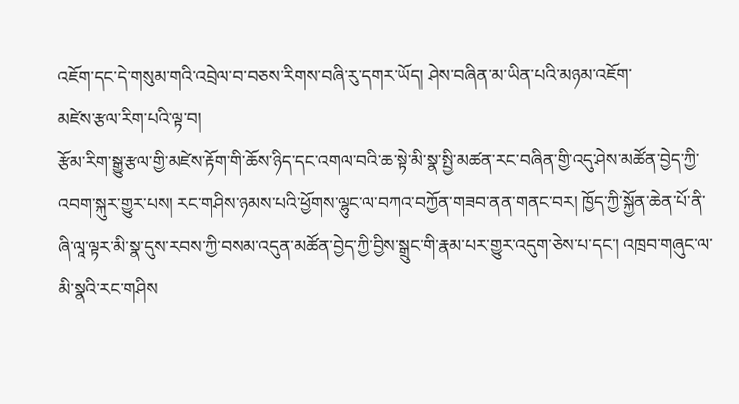འཇོག་དང་དེ་གསུམ་གའི་འབྲེལ་བ་བཅས་རིགས་བཞི་རུ་དགར་ཡོད། ཤེས་བཞིན་མ་ཡིན་པའི་མཉམ་འཇོག་
མཛེས་རྩལ་རིག་པའི་ལྟ་བ།
རྩོམ་རིག་སྒྱུ་རྩལ་གྱི་མཛེས་རྟོག་གི་ཆོས་ཉིད་དང་འགལ་བའི་ཆ་སྟེ་མི་སྣ་སྤྱི་མཚན་རང་བཞིན་གྱི་འདུ་ཤེས་མཚོན་བྱེད་ཀྱི་འབག་སྐུར་གྱུར་པས། རང་གཤིས་ཉམས་པའི་ཕྱོགས་ལྷུང་ལ་བཀའ་བཀྱོན་གཟབ་ནན་གནང་བར། ཁྱོད་ཀྱི་སྐྱོན་ཆེན་པོ་ནི་ཞི་ལཱ་ལྟར་མི་སྣ་དུས་རབས་ཀྱི་བསམ་འདུན་མཚོན་བྱེད་ཀྱི་བྱིས་སྒྲུང་གི་རྣམ་པར་གྱུར་འདུག་ཅེས་པ་དང་། འཁྲབ་གཞུང་ལ་མི་སྣའི་རང་གཤིས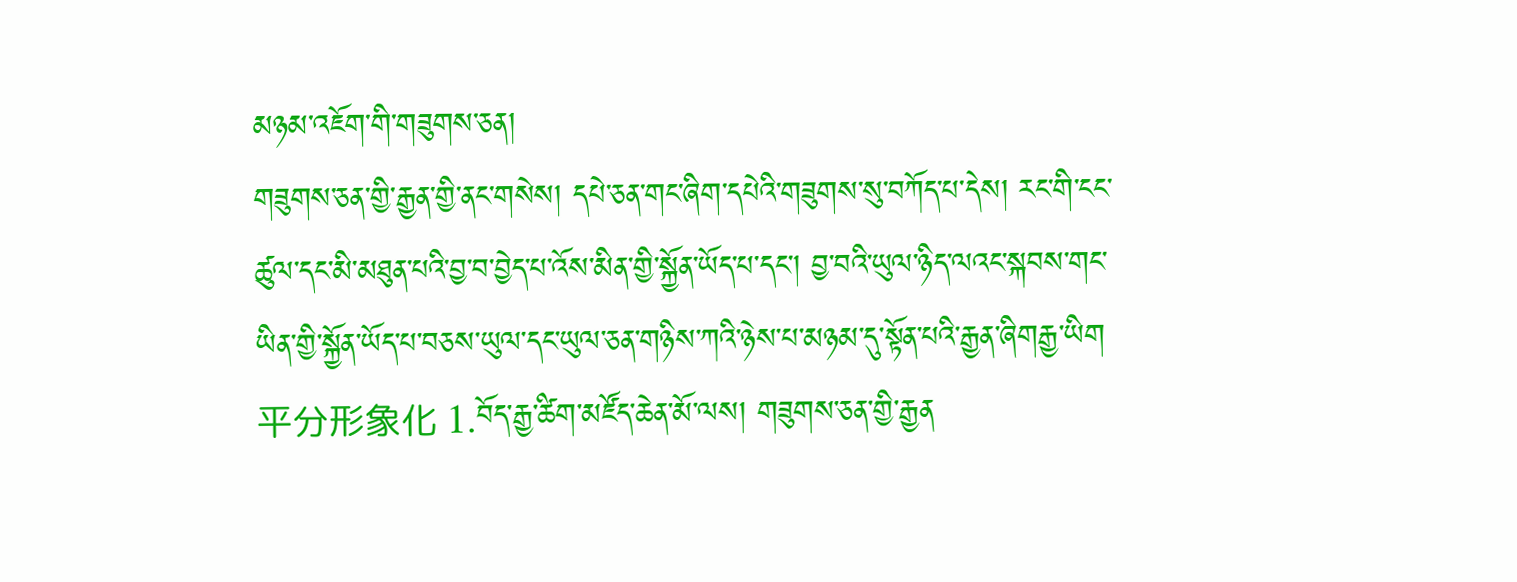མཉམ་འཇོག་གི་གཟུགས་ཅན།
གཟུགས་ཅན་གྱི་རྒྱན་གྱི་ནང་གསེས། དཔེ་ཅན་གང་ཞིག་དཔེའི་གཟུགས་སུ་བཀོད་པ་དེས། རང་གི་ངང་ཚུལ་དང་མི་མཐུན་པའི་བྱ་བ་བྱེད་པ་འོས་མིན་གྱི་སྐྱོན་ཡོད་པ་དང་། བྱ་བའི་ཡུལ་ཉིད་ལའང་སྐབས་གང་ཡིན་གྱི་སྐྱོན་ཡོད་པ་བཅས་ཡུལ་དང་ཡུལ་ཅན་གཉིས་ཀའི་ཉེས་པ་མཉམ་དུ་སྟོན་པའི་རྒྱན་ཞིགརྒྱ་ཡིག 平分形象化 1.བོད་རྒྱ་ཚིག་མཛོད་ཆེན་མོ་ལས། གཟུགས་ཅན་གྱི་རྒྱན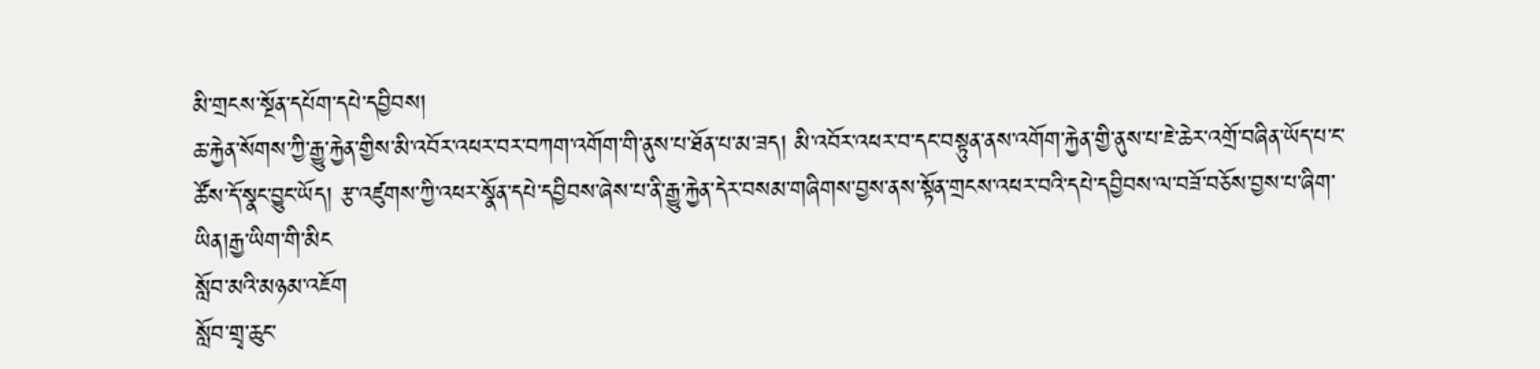མི་གྲངས་སྔོན་དཔོག་དཔེ་དབྱིབས།
ཆ་རྐྱེན་སོགས་ཀྱི་རྒྱུ་རྐྱེན་གྱིས་མི་འབོར་འཕར་བར་བཀག་འགོག་གི་ནུས་པ་ཐོན་པ་མ་ཟད། མི་འབོར་འཕར་བ་དང་བསྟུན་ནས་འགོག་རྐྱེན་གྱི་ནུས་པ་ཇེ་ཆེར་འགྲོ་བཞིན་ཡོད་པ་ང་ཚོས་དོ་སྣང་བྱུང་ཡོད། རྩ་འཛུགས་ཀྱི་འཕར་སྣོན་དཔེ་དབྱིབས་ཞེས་པ་ནི་རྒྱུ་རྐྱེན་དེར་བསམ་གཞིགས་བྱས་ནས་སྟོན་གྲངས་འཕར་བའི་དཔེ་དབྱིབས་ལ་བཟོ་བཅོས་བྱས་པ་ཞིག་ཡིན།རྒྱ་ཡིག་གི་མིང
སློབ་མའི་མཉམ་འཇོག
སློབ་གྲྭ་ཆུང་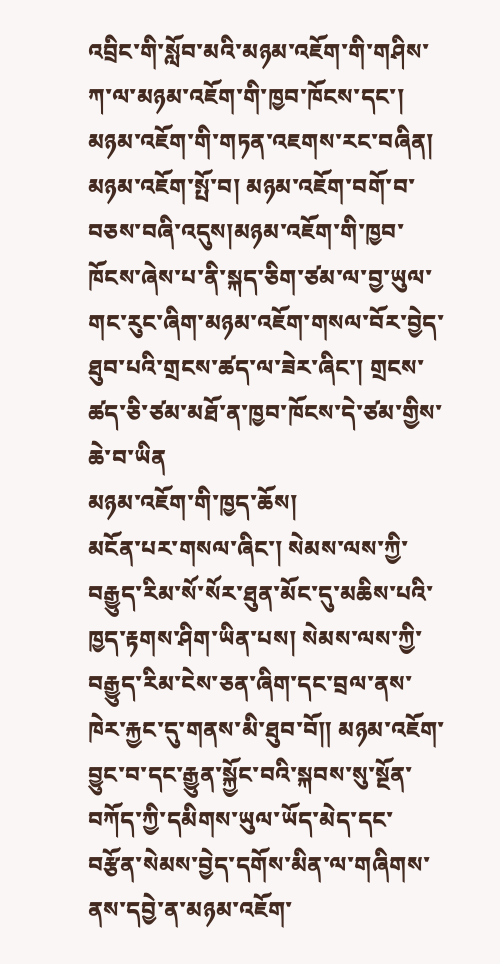འབྲིང་གི་སློབ་མའི་མཉམ་འཇོག་གི་གཤིས་ཀ་ལ་མཉམ་འཇོག་གི་ཁྱབ་ཁོངས་དང་། མཉམ་འཇོག་གི་གཏན་འཇགས་རང་བཞིན། མཉམ་འཇོག་སྤོ་བ། མཉམ་འཇོག་བགོ་བ་བཅས་བཞི་འདུས།མཉམ་འཇོག་གི་ཁྱབ་ཁོངས་ཞེས་པ་ནི་སྐད་ཅིག་ཙམ་ལ་བྱ་ཡུལ་གང་རུང་ཞིག་མཉམ་འཇོག་གསལ་བོར་བྱེད་ཐུབ་པའི་གྲངས་ཚད་ལ་ཟེར་ཞིང་། གྲངས་ཚད་ཅི་ཙམ་མཐོ་ན་ཁྱབ་ཁོངས་དེ་ཙམ་གྱིས་ཆེ་བ་ཡིན
མཉམ་འཇོག་གི་ཁྱད་ཆོས།
མངོན་པར་གསལ་ཞིང་། སེམས་ལས་ཀྱི་བརྒྱུད་རིམ་སོ་སོར་ཐུན་མོང་དུ་མཆིས་པའི་ཁྱད་རྟགས་ཤིག་ཡིན་པས། སེམས་ལས་ཀྱི་བརྒྱུད་རིམ་ངེས་ཅན་ཞིག་དང་བྲལ་ནས་ཁེར་རྐྱང་དུ་གནས་མི་ཐུབ་བོ༎ མཉམ་འཇོག་བྱུང་བ་དང་རྒྱུན་སྐྱོང་བའི་སྐབས་སུ་སྔོན་བཀོད་ཀྱི་དམིགས་ཡུལ་ཡོད་མེད་དང་བརྩོན་སེམས་བྱེད་དགོས་མིན་ལ་གཞིགས་ནས་དབྱེ་ན་མཉམ་འཇོག་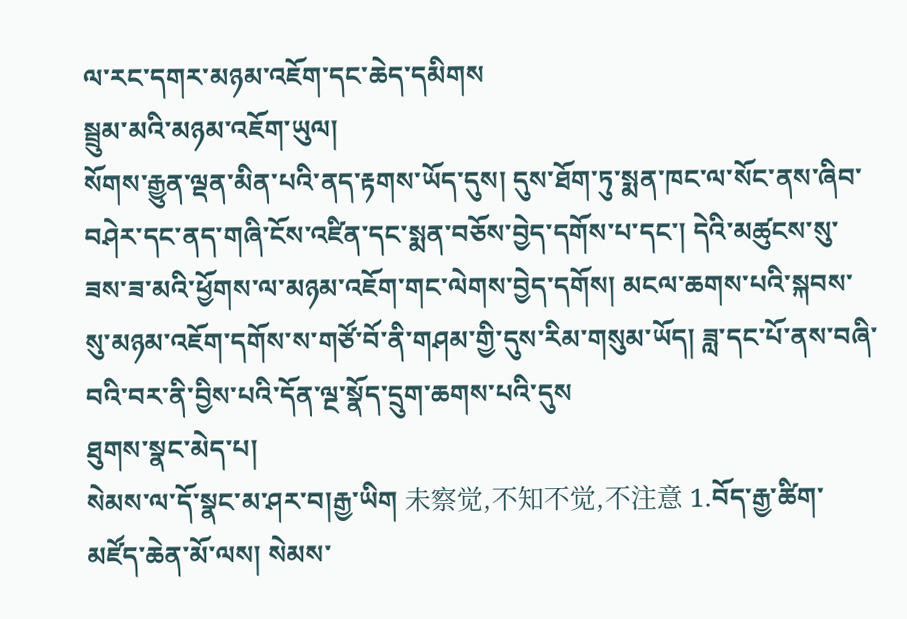ལ་རང་དགར་མཉམ་འཇོག་དང་ཆེད་དམིགས
སྦྲུམ་མའི་མཉམ་འཇོག་ཡུལ།
སོགས་རྒྱུན་ལྡན་མིན་པའི་ནད་རྟགས་ཡོད་དུས། དུས་ཐོག་ཏུ་སྨན་ཁང་ལ་སོང་ནས་ཞིབ་བཤེར་དང་ནད་གཞི་ངོས་འཛིན་དང་སྨན་བཅོས་བྱེད་དགོས་པ་དང་། དེའི་མཚུངས་སུ་ཟས་ཟ་མའི་ཕྱོགས་ལ་མཉམ་འཇོག་གང་ལེགས་བྱེད་དགོས། མངལ་ཆགས་པའི་སྐབས་སུ་མཉམ་འཇོག་དགོས་ས་གཙོ་བོ་ནི་གཤམ་གྱི་དུས་རིམ་གསུམ་ཡོད། ཟླ་དང་པོ་ནས་བཞི་བའི་བར་ནི་བྱིས་པའི་དོན་ལྔ་སྣོད་དྲུག་ཆགས་པའི་དུས
ཐུགས་སྣང་མེད་པ།
སེམས་ལ་དོ་སྣང་མ་ཤར་བ།རྒྱ་ཡིག 未察觉,不知不觉,不注意 1.བོད་རྒྱ་ཚིག་མཛོད་ཆེན་མོ་ལས། སེམས་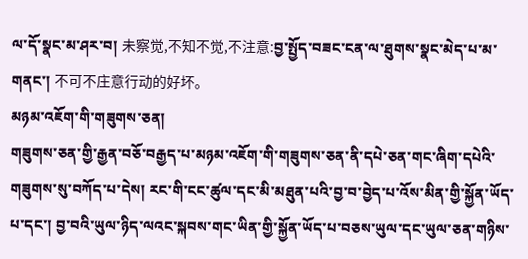ལ་དོ་སྣང་མ་ཤར་བ། 未察觉,不知不觉,不注意:བྱ་སྤྱོད་བཟང་ངན་ལ་ཐུགས་སྣང་མེད་པ་མ་གནང་། 不可不庄意行动的好坏。
མཉམ་འཇོག་གི་གཟུགས་ཅན།
གཟུགས་ཅན་གྱི་རྒྱན་བཅོ་བརྒྱད་པ་མཉམ་འཇོག་གི་གཟུགས་ཅན་ནི་དཔེ་ཅན་གང་ཞིག་དཔེའི་གཟུགས་སུ་བཀོད་པ་དེས། རང་གི་ངང་ཚུལ་དང་མི་མཐུན་པའི་བྱ་བ་བྱེད་པ་འོས་མིན་གྱི་སྐྱོན་ཡོད་པ་དང་། བྱ་བའི་ཡུལ་ཉིད་ལའང་སྐབས་གང་ཡིན་གྱི་སྐྱོན་ཡོད་པ་བཅས་ཡུལ་དང་ཡུལ་ཅན་གཉིས་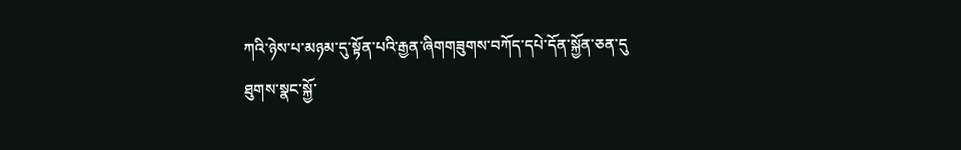ཀའི་ཉེས་པ་མཉམ་དུ་སྟོན་པའི་རྒྱན་ཞིགགཟུགས་བཀོད་དཔེ་དོན་སྐྱོན་ཅན་དུ
ཐུགས་སྣང་སྐྱོ་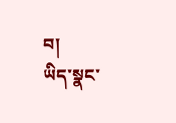བ།
ཡིད་སྣང་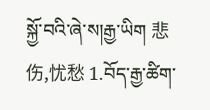སྐྱོ་བའི་ཞེ་ས།རྒྱ་ཡིག 悲伤,忧愁 1.བོད་རྒྱ་ཚིག་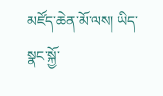མཛོད་ཆེན་མོ་ལས། ཡིད་སྣང་སྐྱོ་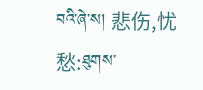བའི་ཞེ་ས། 悲伤,忧愁:ཐུགས་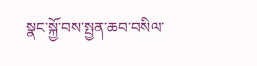སྣང་སྐྱོ་བས་སྤྱན་ཆབ་བསིལ་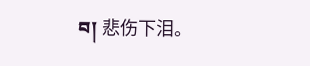བ། 悲伤下泪。